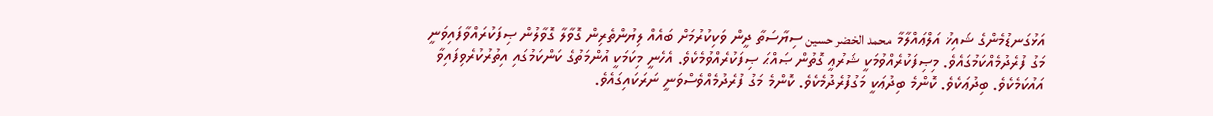އަޅުގަނޑުމެންގެ ޝައިޚު އަލްޢައްލާމާ محمد الخضر حسين ސިޔާސަތާ ދީން ވަކިކުރުމަށް ބައެއް ލިޔުންތެރިން ގޮވާލާ ގޮވާލުން ޞިފަކުރައްވާފައިވަނީ މަގު ފުރެދުމެއްކަމުގައެވެ. މިޞިފަކުރެއްވުމަކީ ޝަރުޢީ ގޮތުން ޞައްޙަ ޞިފަކުރެއްވުމެކެވެ. އެހެނީ މިކަމަކީ އުންމަތުގެ ކަންކަމުގައި އިތުރުކުރެވިފައިވާ އައުކަމެކެވެ. ބިދުޢަކެވެ. ކޮންމެ ބިދުޢަކީ މަގުފުރެދުމެކެވެ. ކޮންމެ މަގު ފުރެދުމެއްވެސްވަނީ ނަރަކައިގައެވެ.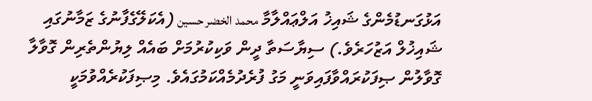އަޅުގަނޑުމެންގެ ޝައިޚު އަލްޢައްލާމާ محمد الخضر حسين (އެކަލޭގެފާނުގެ ޒަމާނުގައި ޝައިޚުލް އަޒުހަރެވެ.) ސިޔާސަތާ ދީން ވަކިކުރުމަށް ބައެއް ލިޔުންތެރިން ގޮވާލާ ގޮވާލުން ޞިފަކުރައްވާފައިވަނީ މަގު ފުރެދުމެއްކަމުގައެވެ. މިޞިފަކުރެއްވުމަކީ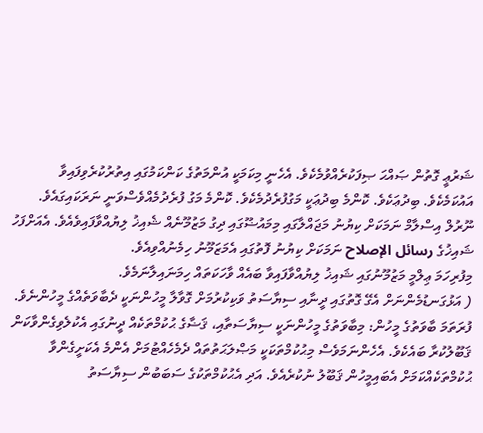ޝަރުޢީ ގޮތުން ޞައްޙަ ޞިފަކުރެއްވުމެކެވެ. އެހެނީ މިކަމަކީ އުންމަތުގެ ކަންކަމުގައި އިތުރުކުރެވިފައިވާ އައުކަމެކެވެ. ބިދުޢަކެވެ. ކޮންމެ ބިދުޢަކީ މަގުފުރެދުމެކެވެ. ކޮންމެ މަގު ފުރެދުމެއްވެސްވަނީ ނަރަކައިގައެވެ.
ނޫރުލް އިސްލާމް ނަމަކަށް ކިޔުނު މަޖައްލާގައި މިމައުޟޫގައި ދިގު މަޒުމޫނެއް ޝެއިޚު ލިޔުއްވާފައިވެއެވެ. އެއަށްފަހު ޝައިޚުގެ رسائل الإصلاح ނަމަކަށް ކިޔުނު ފޮތުގައި އެމަޒަމޫނު ހިމެނުއްވިއެވެ.
މިފުރިހަމަ ޢިލްމީ މަޒުމޫނުގައި ޝައިޚު ލިޔުއްވާފައިވާ ބައެއް ވާހަކަތައް ހިމަނައިލާނަމެވެ.
( އަޅުގަނޑުމެންނަށް އެގޭ ގޮތުގައި ދީނާއި ސިޔާސަތު ވަކިކުރުމަށް ގޮވާލާ މީހުންނަކީ ދެބާވަތެއްގެ މީހުންނެވެ.
ފުރަތަމަ ބާވަތުގެ މީހުން: މިބާވަތުގެ މީހުންނަކީ ސިޔާސަތާއި، ޤަޟާގެ ޙުކުމްތަކެއް ދީނުގައި އެކުލެވިގެންވާކަން ޤަބޫލުކުރާ ބައެކެވެ. އެހެންނަމަވެސް މިޙުކުމްތަކަކީ މަޞްލަޙަތުތައް ދެމެހެއްޓުމަށް އެންމެ އެކަށީގެންވާ ޙުކުމްތަކެއްކަމަށް އެބައިމީހުން ޤަބޫލު ނުކުރެއެވެ. އަދި އެޙުކުމްތަކުގެ ސަބަބުން ސިޔާސަތު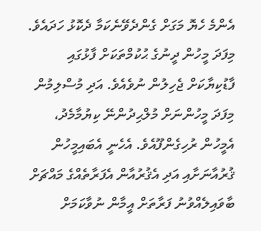އެންމެ ހެޔޮ މަގަށް ގެންދެވޭނެކަމާ ދެކޮޅު ހަދައެވެ. މިފަދަ މީހުން ދީނުގެ ޙުކުމްތަކަށް ފާޅުގައި ފާޑުކިޔާކަށް ޖެހިލުން ނުވެއެވެ. އަދި މުސްލިމުން މިފަދަ މީހުންނަށް މުލްޙިދުންނޭ ކިޔުމާމެދު، އެމީހުން ރުހިގެންފޫއެވެ. އެހެނީ އެބައިމީހުން ޤުރުއާނަށާއި އަދި އެޤުރުއާން އެފަރާތެއްގެ މައްޗަށް ބާވައިލެއްވުނު ފަރާތަށް އީމާން ނުވާކަމަށް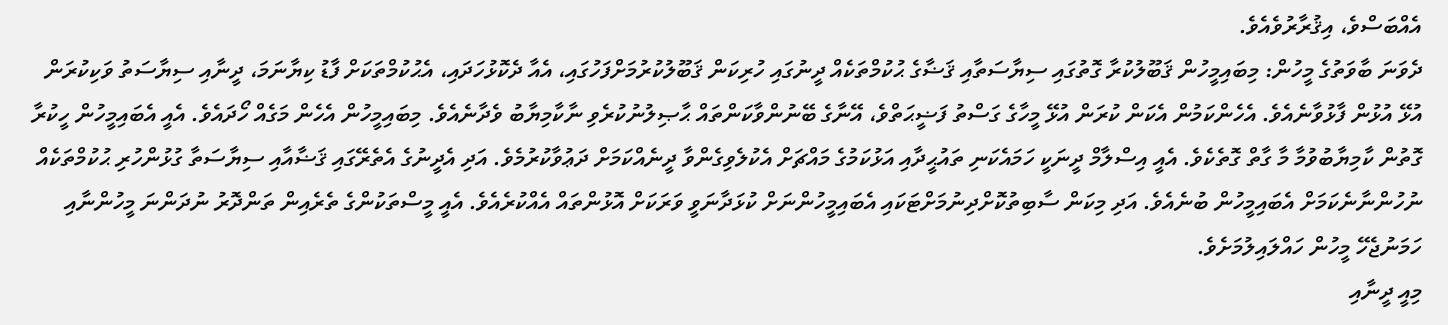އެއްބަސްވެ، އިޤުރާރުވެއެވެ.
ދެވަނަ ބާވަތުގެ މީހުން: މިބައިމީހުން ޤަބޫލުކުރާ ގޮތުގައި ސިޔާސަތާއި ޤަޟާގެ ޙުކުމްތަކެއް ދީނުގައި ހުރިކަން ޤަބޫލުކުރުމަށްފަހުގައި، އެއާ ދެކޮޅުހަދައި، އެޙުކުމްތަކަށް ފާޑު ކިޔާނަމަ، ދީނާއި ސިޔާސަތު ވަކިކުރަން އުޅޭ އުޅުން ފާޅުވާނެއެވެ. އެހެންކަމުން އެކަން ކުރަން އުޅޭ މީހާގެ ގަސްތު ފަޟީޙަތްވެ، އޭނާގެ ބޭނުންވާކަންތައް ޙާޞިލުނުކުރެވި ނާކާމިޔާބު ވެދާނެއެވެ. މިބައިމީހުން އެހެން މަގެއް ހޯދައެވެ. އެއީ އެބައިމީހުން ހީކުރާ ގޮތުން ކާމިޔާބުވުމާ މާ ގާތް ގޮތެކެވެ. އެއީ އިސްލާމް ދީނަކީ ހަމައެކަނި ތައުޙީދާއި އަޅުކަމުގެ މައްޗަށް އެކުލެވިގެންވާ ދީނެއްކަމަށް ދަޢުވާކުރުމެވެ. އަދި އެދީނުގެ އެތެރޭގައި ޤަޟާއާއި ސިޔާސަތާ ގުޅުންހުރި ޙުކުމްތަކެއް ނުހުންނާނެކަމަށް އެބައިމީހުން ބުނެއެވެ. އަދި މިކަން ސާބިތުކޮށްދިނުމަށްޓަކައި އެބައިމީހުންނަށް ކުޅަދާނަވީ ވަރަކަށް އޮޅުންތައް އެއްކުރެއެވެ. އެއީ މީސްތަކުންގެ ތެރެއިން ތަންދޮރު ނުދަންނަ މީހުންނާއި ހަމަނުޖެހޭ މީހުން ހައްލައިލުމަށެވެ.
މިއީ ދީނާއި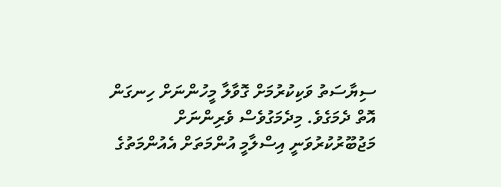ސިޔާސަތު ވަކިކުރުމަށް ގޮވާލާ މީހުންނަށް ހިނގަން އޮތް ދެމަގެވެ. މިދެމަގުވެސް ވެރިންނަށް މަޖުބޫރުކުރުވަނީ އިސްލާމީ އުންމަތަށް އެއުންމަތުގެ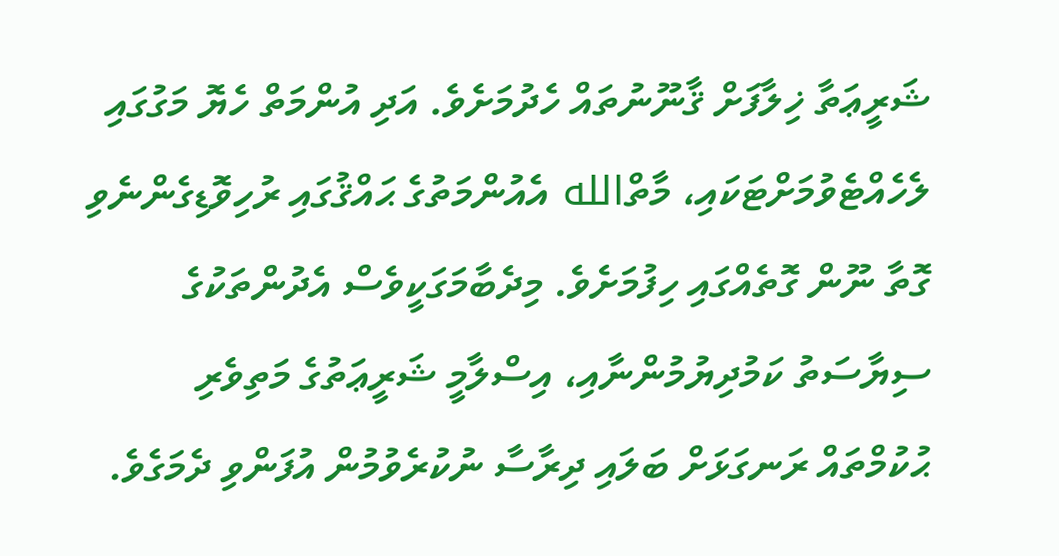ޝަރީޢަތާ ޚިލާފަށް ޤާނޫނުތައް ހެދުމަށެވެ. އަދި އުންމަތް ހެޔޮ މަގުގައި ލެހެއްޓެވުމަށްޓަކައި، މާތްالله އެއުންމަތުގެ ޙައްޤުގައި ރުހިވޮޑިގެންނެވި ގޮތާ ނޫން ގޮތެއްގައި ހިފުމަށެވެ. މިދެބާމަގަކީވެސް އެދުންތަކުގެ ސިޔާސަތު ކަމުދިޔުމުންނާއި، އިސްލާމީ ޝަރީޢަތުގެ މަތިވެރި ޙުކުމްތައް ރަނގަޅަށް ބަލައި ދިރާސާ ނުކުރެވުމުން އުފަންވި ދެމަގެވެ.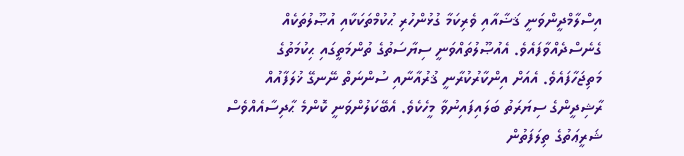އިސްލާމްދީންވަނީ ޤަޟާއާއި ވެރިކަމާ ގުޅުންހުރި ޙުކުމްތަކަކާއި އުޞޫލުތަކެއް ގެނެސްދެއްވާފައެވެ. އެއުޞޫލުތައްވަނީ ސިޔާސަތުގެ ތުންމަތީގައި ޙިކުމަތުގެ މަތިޖަހާފައެވެ. އެއަށް އިންކާރުކުރާނީ ޤުރުއާނާއި ސުންނަތް ނޭނގޭ ޚުލަފާއުއް ރާޝިދީންގެ ސިޔަރަތު ބަލައިފައިނުވާ މީހެކެވެ. އެބޭކަލުންވަނީ ކޮންމެ ޙާދިސާއެއްވެސް ޝަރީޢަތުގެ ތިލަފަތުން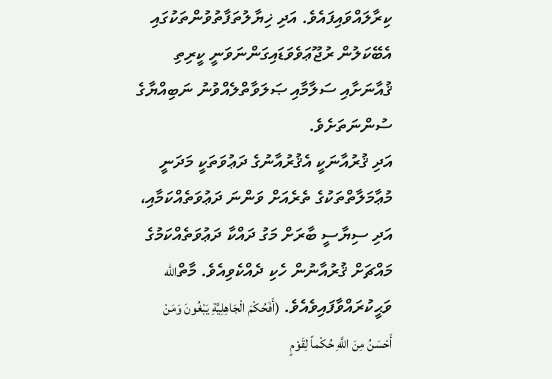ކިރާލައްވައިފައެވެ. އަދި ޚިޔާލުތަފާތުވުންތަކުގައި އެބޭކަލުން ރުޖޫޢަވެވަޑައިގަންނަވަނީ ކީރިތި ޤުއާނަށާއި ސަލާމާއި ޞަލަވާތްލެއްވުނު ނަބިއްޔާގެ ސުންނަތަށެވެ.
އަދި ޤުރުއާނަކީ އެޤުރުއާނުގެ ދަޢުވަތަކީ މަދަނީ މުޢާމަލާތްތަކުގެ ތެރެއަށް ވަންނަ ދަޢުވަތެއްކަމާއި، އަދި ސިޔާސީ ބާރަށް މަގު ދައްކާ ދަޢުވަތެއްކަމުގެ މައްޗަށް ޤުރުއާނުން ހެކި ދެއްކެވިއެވެ. މާތްالله ވަޙީކުރައްވާފައިވެއެވެ. (أَفَحُكْمَ الْجَاهِلِيَّةِ يَبْغُونَ وَمَنْ أَحْسَنُ مِنَ اللَّهِ حُكْماً لِقَوْمٍ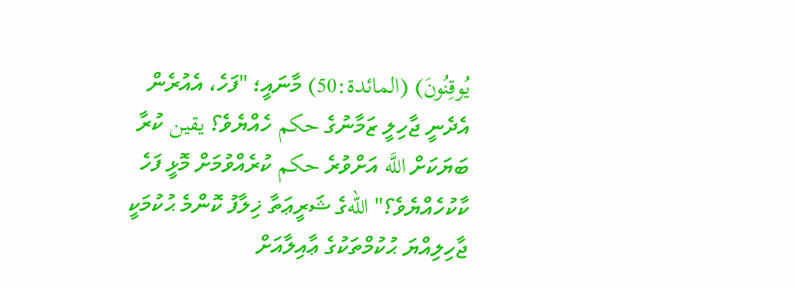يُوقِنُونَ) (المائدة:50) މާނައީ؛ "ފަހެ، އެއުރެން އެދެނީ ޖާހިލީ ޒަމާނުގެ حكم ހެއްޔެވެ؟ يقين ކުރާ ބަޔަކަށް اللَّه އަށްވުރެ حكم ކުރެއްވުމަށް މޮޅީ ފަހެ ކާކުހެއްޔެވެ؟" اللهގެ ޝަރީޢަތާ ޚިލާފު ކޮންމެ ޙުކުމަކީ ޖާހިލިއްޔަ ޙުކުމްތަކުގެ ޢާއިލާއަށް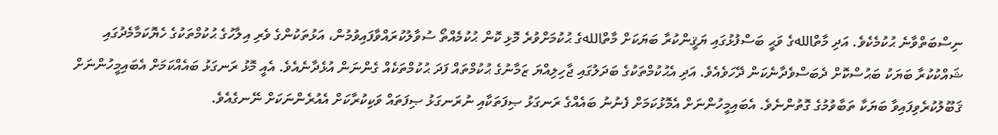ނިސްބަތްވާނެ ޙުކުމެކެވެ. އަދި މާތްاللهގެ ވަޙީ ބަސްފުޅުގައި ޔަޤީންކުރާ ބަޔަކަށް މާތްاللهގެ ޙުކުމަށްވުރެ މޮޅި ކޮން ޙުކުމެއްތޯ ސުވާލުކުރައްވާފައިވުމުން، އަޅުތަކުންގެ ވެރި އިލާހުގެ ޙުކުމްތަކުގެ ހެޔޮކަމާމެދުގައި ޝައްކުކުރާ ބަޔަކު ބަޙުސްކޮށް ދެބަސްވެދާނެކަން ދޭހަވެއެވެ. އަދި އެޙުކުމްތަކުގެ ބަދަލުގައި ޖާހިލިއްޔަ ޒަމާނުގެ ޙުކުމްތައް ފަދަ ޙުކުމްތަކެއް ގެންނަން އުޅެދާނެއެވެ. އެއީ މޮޅު ރަނގަޅު ބައެއްކަމަށް އެބައިމީހުންނަށް ޤަބޫލުކުރެވިފައިވާ ބަޔަކާ ތަބާވުމުގެ ގޮތުންނެވެ. އެބައިމީހުންނަށް އެމޮޅުކަމަށް ފެނުނު ބައެއްގެ ރަނގަޅު ޞިފަތަކާއި ނުރަނގަޅު ޞިފަތައް ވަކިކުރާކަށް އެއުރެންނަކަށް ނޭނގެއެވެ.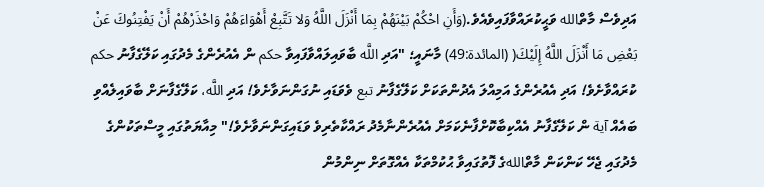އަދިވެސް މާތްالله ވަޙީކުރައްވާފައިވެއެވެ.(وَأَنِ احْكُمْ بَيْنَهُمْ بِمَا أَنْزَلَ اللَّهُ وَلا تَتَّبِعْ أَهْوَاءَهُمْ وَاحْذَرْهُمْ أَنْ يَفْتِنُوكَ عَنْ بَعْضِ مَا أَنْزَلَ اللَّهُ إِلَيْكَ( (المائدة:49) މާނައީ؛ "އަދި اللَّه ބާވައިލައްވާފައިވާ حكم ން އެއުރެންގެ މެދުގައި ކަލޭގެފާނު حكم ކުރައްވާށެވެ! އަދި އެއުރެންގެ އަމިއްލަ އެދުންތަކަށް ކަލޭގެފާނު تبع ވެވަޑައި ނުގަންނަވާށެވެ! އަދި اللَّه، ކަލޭގެފާނަށް ބާވައިލެއްވި ބައެއް آية ން ކަލޭގެފާނު އެއްކިބާކޮށްފާނެކަމަށް އެއުރެންނާމެދު ރައްކާތެރިވެ ވަޑައިގަންނަވާށެވެ!" މިއާޔަތުގައި މީސްތަކުންގެ މެދުގައި ޖެހޭ ކަންކަން މާތްاللهގެ ފޮތުގައިވާ ޙުކުމްތަކާ އެއްގޮތަށް ނިންމުން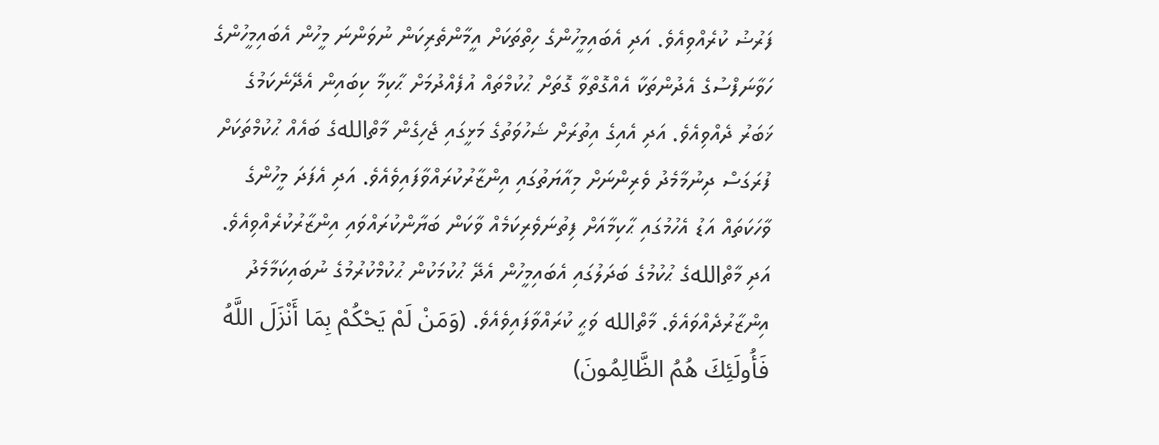ފަރުޟު ކުރެއްވިއެވެ. އަދި އެބައިމީހުންގެ ހިތްތަކަށް އީމާންތެރިކަން ނުވަންނަ މީހުން އެބައިމީހުންގެ ހަވާނަފްސުގެ އެދުންތަކާ އެއްގޮތްވާ ގޮތަށް ޙުކުމްތައް އުފެއްދުމަށް ޙާކިމާ ކިބައިން އެދޭނެކަމުގެ ޚަބަރު ދެއްވިއެވެ. އަދި އެއިގެ އިތުރަށް ޝަހުވަތުގެ މަޅީގައި ޖެހިގެން މާތްاللهގެ ބައެއް ޙުކުމްތަކަށް ފުރަގަސް ދިނުމާމެދު ވެރިންނަށް މިއާޔަތުގައި އިންޒާރުކުރައްވާފައިވެއެވެ. އަދި އެފަދަ މީހުންގެ ވާހަކަތައް އަޑު އެހުމުގައި ޙާކިމާއަށް ފިތުނަވެރިކަމެއް ވާކަން ބަޔާންކުރައްވައި އިންޒާރުކުރެއްވިއެވެ. އަދި މާތްاللهގެ ޙުކުމުގެ ބަދަލުގައި އެބައިމީހުން އެދޭ ޙުކުމަކުން ޙުކުމްކުރުމުގެ ނުބައިކަމާމެދު އިންޒާރުދެއްވައެވެ. މާތްالله ވަޙީ ކުރައްވާފައިވެއެވެ. (وَمَنْ لَمْ يَحْكُمْ بِمَا أَنْزَلَ اللَّهُ فَأُولَئِكَ هُمُ الظَّالِمُونَ)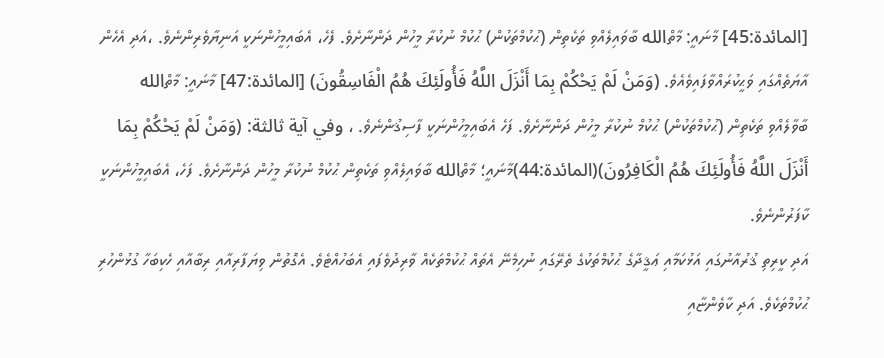[المائدة:45] މާނައީ: މާތްالله ބާވައިލެއްވި ތަކެތިން (ޙުކުމްތަކުން) ޙުކުމް ނުކުރާ މީހުން ދަންނާށެވެ. ފެހެ، އެބައިމީހުންނަކީ އަނިޔާވެރިންނެވެ. ،އަދި އެހެން އާޔަތެއްގައި ވަޙީކުރައްވާފައިވެއެވެ. (وَمَنْ لَمْ يَحْكُمْ بِمَا أَنْزَلَ اللَّهُ فَأُولَئِكَ هُمُ الْفَاسِقُونَ) [المائدة:47] މާނައީ: މާތްالله ބާވާލެއްވި ތަކެތިން (ޙުކުމްތަކުން) ޙުކުމް ނުކުރާ މީހުން ދަންނާށެވެ. ފަހެ އެބައިމީހުންނަކީ ފާސިޤުންނެވެ. ، وفي آية ثالثة: (وَمَنْ لَمْ يَحْكُمْ بِمَا أَنْزَلَ اللَّهُ فَأُولَئِكَ هُمُ الْكَافِرُونَ)(المائدة:44)މާނައީ؛ މާތްالله ބާވައިލެއްވި ތަކެތިން ޙުކުމް ނުކުރާ މީހުން ދަންނާށެވެ. ފަހެ، އެބައިމީހުންނަކީ ކާފަރުންނެވެ.
އަދި ކީރިތި ޤުރުއާނުގައި އަޅުކަމާއި ޢަޤީދާގެ ޙުކުމްތަކުގެ ތެރޭގައި ނުހިމެނޭ އެތައް ޙުކުމްތަކެއް ވާރިދުވެފައި އެބަހުއްޓެވެ. އެގޮތުން ވިޔަފާރިއާއި ރިބާއާއި ހެކިބަހާ ގުޅުންހުރި ޙުކުމްތަކެވެ. އަދި ކާވެންޏާއި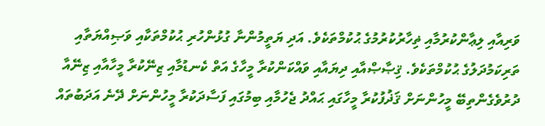ވަރިއާއި ލިޢާންކުރުމާއި ޡިހާރުކުރުމުގެ ޙުކުމްތަކެވެ. އަދި ޔަތީމުންނާ ގުޅުންހުރި ޙުކުމްތަކާއި ވަޞިއްޔަތާއި ތަރިކަމުދަލުގެ ޙުކުމްތަކެވެ. ޤިޞާޞްއާއި ދިޔައާއި ވައްކަންކުރާ މީހާގެ އަތް ކެނޑުމާއި ޒިނޭކުރާ މީހާއާއި ޒިނޭއާ ދުރުވެގެންތިބޭ މީހުންނަށް ޤަޛުފުކުރާ މީހާގައި ޙައްދު ޖެހުމާއި ބިމުގައި ފަސާދަކުރާ މީހުންނަށް ދޭނެ އަދަބުތައް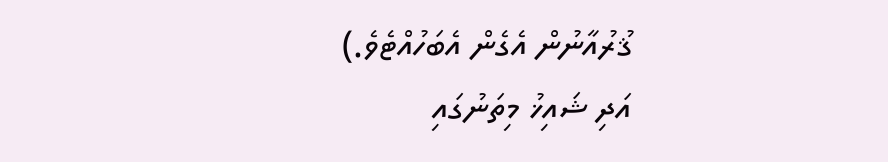ޤުރުއާނުން އެގެން އެބަހުއްޓެވެ.)
އަދި ޝައިޚު މިތަނުގައި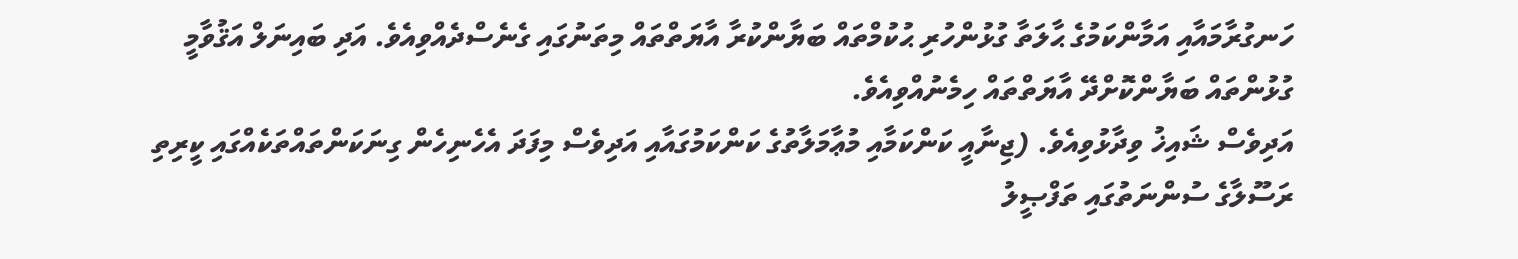ހަނގުރާމައާއި އަމާންކަމުގެ ޙާލަތާ ގުޅުންހުރި ޙުކުމްތައް ބަޔާންކުރާ އާޔަތްތައް މިތަނުގައި ގެނެސްދެއްވިއެވެ. އަދި ބައިނަލް އަޤުވާމީ ގުޅުންތައް ބަޔާންކޮށްދޭ އާޔަތްތައް ހިމެނުއްވިއެވެ.
އަދިވެސް ޝައިޚު ވިދާޅުވިއެވެ. (ޖިނާއީ ކަންކަމާއި މުޢާމަލާތުގެ ކަންކަމުގައާއި އަދިވެސް މިފަދަ އެހެނިހެން ގިނަކަންތައްތަކެއްގައި ކީރިތި ރަސޫލާގެ ސުންނަތުގައި ތަފްޞީލު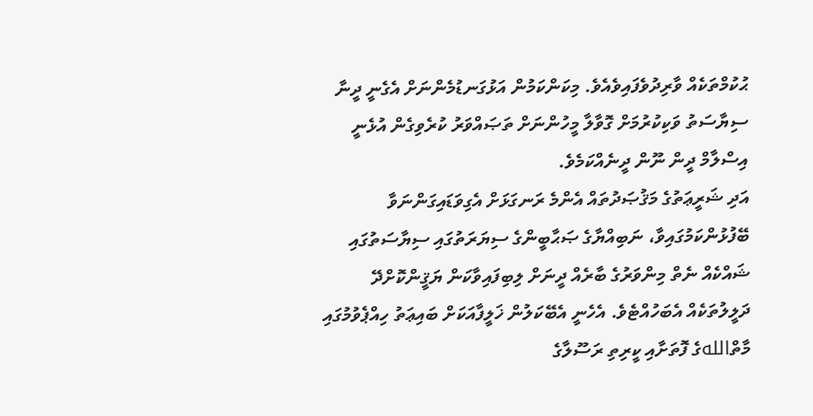ޙުކުމްތަކެއް ވާރިދުވެފައިވެއެވެ. މިކަންކަމުން އަޅުގަނޑުމެންނަށް އެގެނީ ދީނާ ސިޔާސަތު ވަކިކުރުމަށް ގޮވާލާ މީހުންނަށް ތަޞައްވަރު ކުރެވިގެން އުޅެނީ އިސްލާމް ދީން ނޫން ދީނެއްކަމެވެ.
އަދި ޝަރީޢަތުގެ މަޤުޞަދުތައް އެންމެ ރަނގަޅަށް އެގިވަޑައިގަންނަވާ ބޭފުޅުންކަމުގައިވާ، ނަބިއްޔާގެ ޞަޙާބީންގެ ސިޔަރަތުގައި ސިޔާސަތުގައި ޝައްކެއް ނެތް މިންވަރުގެ ބާރެއް ދީނަށް ލިބިފައިވާކަން ޔަޤީންކޮށްދޭ ދަލީލުތަކެއް އެބަހުއްޓެވެ. އެހެނީ އެބޭކަލުން ޚަލީފާއަކަށް ބައިޢަތު ހިއްޕެވުމުގައި މާތްاللهގެ ފޮތަށާއި ކީރިތި ރަސޫލާގެ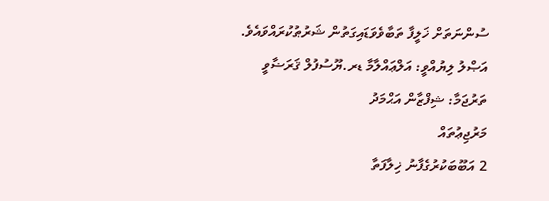ސުންނަތަށް ޚަލީފާ ތަބާވެވަޑައިގަތުން ޝަރުޠުކުރައްވައެވެ.
އަޞްލު ލިޔުއްވީ: އަލްޢައްލާމާ ޑރ.ޔޫސުފުލް ޤަރަޟާވީ
ތަރުޖަމާ: ޝިފްޒާން އަޙްމަދު
މަރުޖިޢުތައް
2 އަބޫބަކުރުގެފާނު ޚިލާފަތާ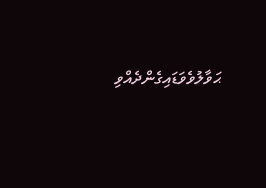ޙަވާލުވެވަޑައިގެންދެއްވި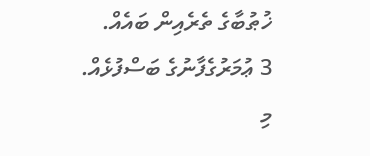ޚުޠުބާގެ ތެރެއިން ބައެއް.
3 ޢުމަރުގެފާނުގެ ބަސްފުޅެއް.
މި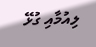ލިއުމާއި ގުޅޭ